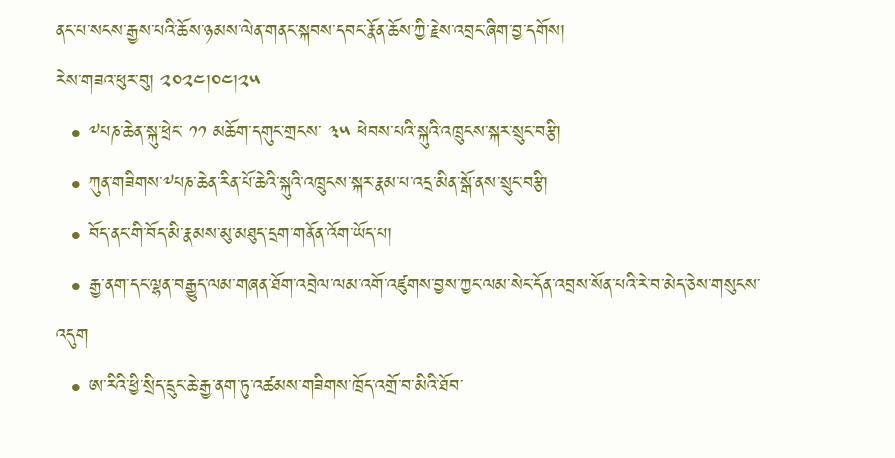ནང་པ་སངས་རྒྱས་པའི་ཆོས་ཉམས་ལེན་གནང་སྐབས་དབང་རྣོན་ཆོས་ཀྱི་རྗེས་འབྲང་ཞིག་བྱ་དགོས།
རེས་གཟའ་ཕུར་བུ། ༢༠༢༤།༠༤།༢༥
  • ༸པཎ་ཆེན་སྐུ་ཕྲེང་ ༡༡ མཆོག་དགུང་གྲངས་ ༣༥ ཕེབས་པའི་སྐུའི་འཁྲུངས་སྐར་སྲུང་བརྩི།
  • ཀུན་གཟིགས་༸པཎ་ཆེན་རིན་པོ་ཆེའི་སྐུའི་འཁྲུངས་སྐར་རྣམ་པ་འདྲ་མིན་སྒོ་ནས་སྲུང་བརྩི།
  • བོད་ནང་གི་བོད་མི་རྣམས་མུ་མཐུད་དྲག་གནོན་འོག་ཡོད་པ།
  • རྒྱ་ནག་དང་ལྷན་བརྒྱུད་ལམ་གཞན་ཐོག་འབྲེལ་ལམ་འགོ་འཛུགས་བྱས་ཀྱང་ལམ་སེང་དོན་འབྲས་སོན་པའི་རེ་བ་མེད་ཅེས་གསུངས་འདུག
  • ཨ་རིའི་ཕྱི་སྲིད་དྲུང་ཆེ་རྒྱ་ནག་ཏུ་འཚམས་གཟིགས་ཁྲོད་འགྲོ་བ་མིའི་ཐོབ་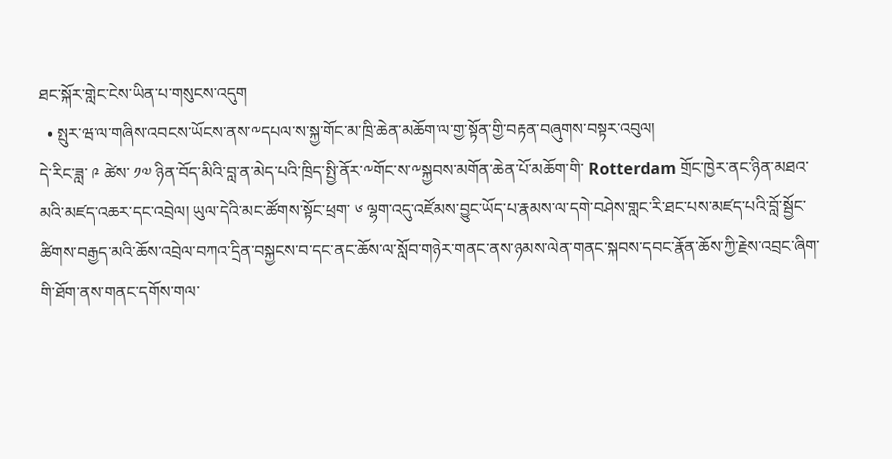ཐང་སྐོར་གླེང་ངེས་ཡིན་པ་གསུངས་འདུག
  • སྤུར་ཝ་ལ་གཞིས་འབངས་ཡོངས་ནས་༸དཔལ་ས་སྐྱ་གོང་མ་ཁྲི་ཆེན་མཆོག་ལ་གྱ་སྟོན་གྱི་བརྟན་བཞུགས་བསྟར་འབུལ།
དེ་རིང་ཟླ་ ༩ ཚེས་ ༡༧ ཉིན་བོད་མིའི་བླ་ན་མེད་པའི་ཁྲིད་སྤྱི་ནོར་༸གོང་ས་༸སྐྱབས་མགོན་ཆེན་པོ་མཆོག་གི་ Rotterdam གྲོང་ཁྱེར་ནང་ཉིན་མཐའ་མའི་མཛད་འཆར་དང་འབྲེལ། ཡུལ་དེའི་མང་ཚོགས་སྟོང་ཕྲག་ ༦ ལྷག་འདུ་འཛོམས་བྱུང་ཡོད་པ་རྣམས་ལ་དགེ་བཤེས་གླང་རི་ཐང་པས་མཛད་པའི་བློ་སྦྱོང་ཚིགས་བརྒྱད་མའི་ཆོས་འབྲེལ་བཀའ་དྲིན་བསྐྱངས་བ་དང་ནང་ཆོས་ལ་སློབ་གཉེར་གནང་ནས་ཉམས་ལེན་གནང་སྐབས་དབང་རྣོན་ཆོས་ཀྱི་རྗེས་འབྲང་ཞིག་གི་ཐོག་ནས་གནང་དགོས་གལ་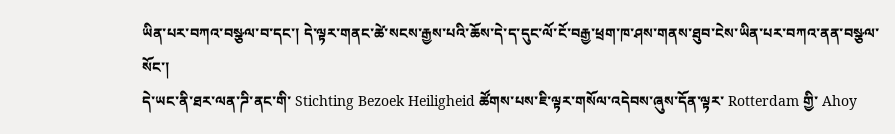ཡིན་པར་བཀའ་བསྩལ་བ་དང་། དེ་ལྟར་གནང་ཚེ་སངས་རྒྱས་པའི་ཆོས་དེ་ད་དུང་ལོ་ངོ་བརྒྱ་ཕྲག་ཁ་ཤས་གནས་ཐུབ་ངེས་ཡིན་པར་བཀའ་ནན་བསྩལ་སོང་།
དེ་ཡང་ནི་ཐར་ལན་ཌི་ནང་གི་ Stichting Bezoek Heiligheid ཚོགས་པས་ཇི་ལྟར་གསོལ་འདེབས་ཞུས་དོན་ལྟར་ Rotterdam གྱི་ Ahoy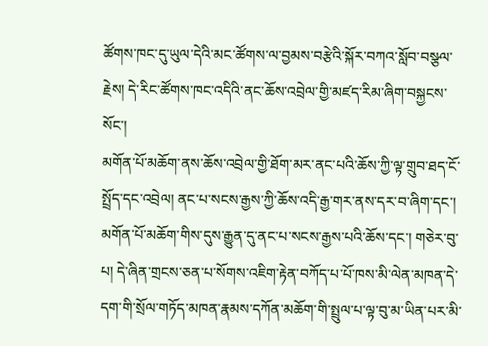ཚོགས་ཁང་དུ་ཡུལ་དེའི་མང་ཚོགས་ལ་བྱམས་བརྩེའི་སྐོར་བཀའ་སློབ་བསྩལ་རྗེས། དེ་རིང་ཚོགས་ཁང་འདིའི་ནང་ཆོས་འབྲེལ་གྱི་མཛད་རིམ་ཞིག་བསྐྱངས་སོང་།
མགོན་པོ་མཆོག་ནས་ཆོས་འབྲེལ་གྱི་ཐོག་མར་ནང་པའི་ཆོས་ཀྱི་ལྟ་གྲུབ་ཐད་ངོ་སྤྲོད་དང་འབྲེལ། ནང་པ་སངས་རྒྱས་ཀྱི་ཆོས་འདི་རྒྱ་གར་ནས་དར་བ་ཞིག་དང་། མགོན་པོ་མཆོག་གིས་དུས་རྒྱུན་དུ་ནང་པ་སངས་རྒྱས་པའི་ཆོས་དང་། གཅེར་བུ་པ། དེ་ཞིན་གྲངས་ཅན་པ་སོགས་འཇིག་རྟེན་བཀོད་པ་པོ་ཁས་མི་ལེན་མཁན་དེ་དག་གི་སྲོལ་གཏོད་མཁན་རྣམས་དཀོན་མཆོག་གི་སྤྲུལ་པ་ལྟ་བུ་མ་ཡིན་པར་མི་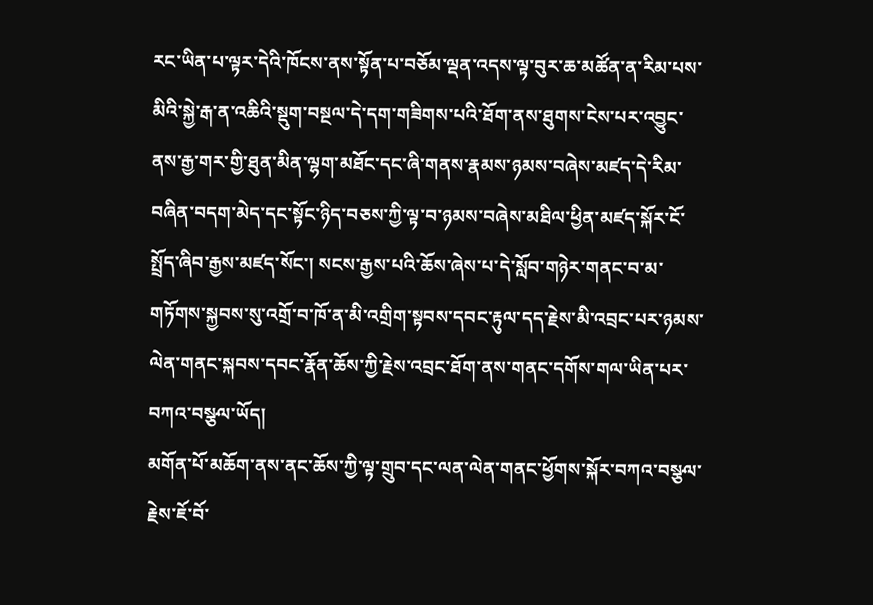རང་ཡིན་པ་ལྟར་དེའི་ཁོངས་ནས་སྟོན་པ་བཅོམ་ལྡན་འདས་ལྟ་བུར་ཆ་མཚོན་ན་རིམ་པས་མིའི་སྐྱེ་རྒ་ན་འཆིའི་སྡུག་བསྔལ་དེ་དག་གཟིགས་པའི་ཐོག་ནས་ཐུགས་ངེས་པར་འབྱུང་ནས་རྒྱ་གར་གྱི་ཐུན་མིན་ལྷག་མཐོང་དང་ཞི་གནས་རྣམས་ཉམས་བཞེས་མཛད་དེ་རིམ་བཞིན་བདག་མེད་དང་སྟོང་ཉིད་བཅས་ཀྱི་ལྟ་བ་ཉམས་བཞེས་མཐིལ་ཕྱིན་མཛད་སྐོར་ངོ་སྤྲོད་ཞིབ་རྒྱས་མཛད་སོང་། སངས་རྒྱས་པའི་ཆོས་ཞེས་པ་དེ་སློབ་གཉེར་གནང་བ་མ་གཏོགས་སྐྱབས་སུ་འགྲོ་བ་ཁོ་ན་མི་འགྲིག་སྟབས་དབང་རྟུལ་དད་རྗེས་མི་འབྲང་པར་ཉམས་ལེན་གནང་སྐབས་དབང་རྣོན་ཆོས་ཀྱི་རྗེས་འབྲང་ཐོག་ནས་གནང་དགོས་གལ་ཡིན་པར་བཀའ་བསྩལ་ཡོད།
མགོན་པོ་མཆོག་ནས་ནང་ཆོས་ཀྱི་ལྟ་གྲུབ་དང་ལན་ལེན་གནང་ཕྱོགས་སྐོར་བཀའ་བསྩལ་རྗེས་ཇོ་བོ་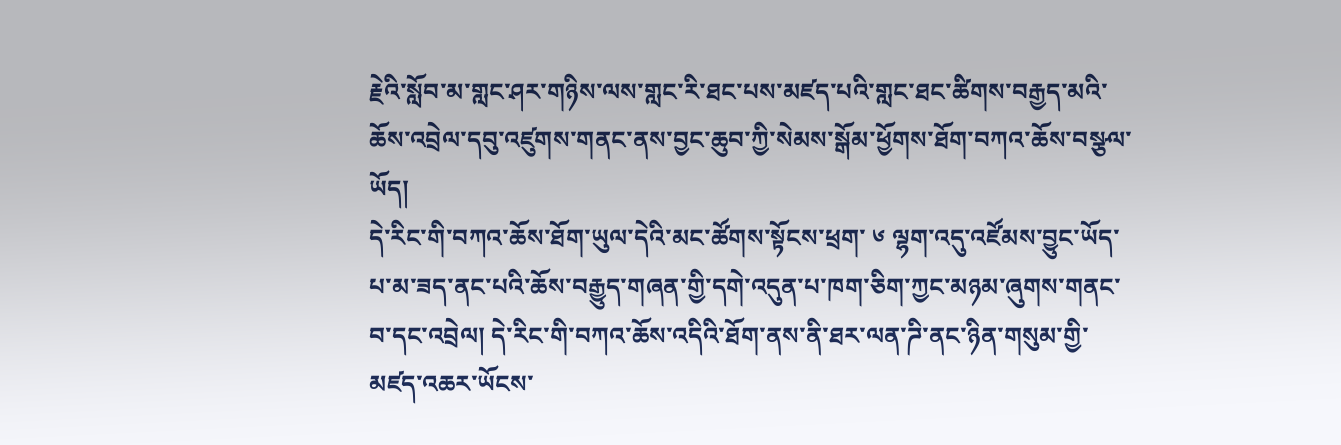རྗེའི་སློབ་མ་གླང་ཤར་གཉིས་ལས་གླང་རི་ཐང་པས་མཛད་པའི་གླང་ཐང་ཚིགས་བརྒྱད་མའི་ཆོས་འབྲེལ་དབུ་འཛུགས་གནང་ནས་བྱང་ཆུབ་ཀྱི་སེམས་སྒོམ་ཕྱོགས་ཐོག་བཀའ་ཆོས་བསྩལ་ཡོད།
དེ་རིང་གི་བཀའ་ཆོས་ཐོག་ཡུལ་དེའི་མང་ཚོགས་སྟོངས་ཕྲག་ ༦ ལྷག་འདུ་འཛོམས་བྱུང་ཡོད་པ་མ་ཟད་ནང་པའི་ཆོས་བརྒྱུད་གཞན་གྱི་དགེ་འདུན་པ་ཁག་ཅིག་ཀྱང་མཉམ་ཞུགས་གནང་བ་དང་འབྲེལ། དེ་རིང་གི་བཀའ་ཆོས་འདིའི་ཐོག་ནས་ནི་ཐར་ལན་ཌི་ནང་ཉིན་གསུམ་གྱི་མཛད་འཆར་ཡོངས་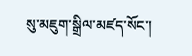སུ་མཇུག་སྒྲིལ་མཛད་སོང་།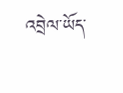འབྲེལ་ཡོད་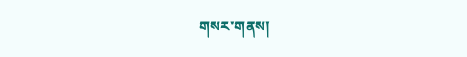གསར་གནས།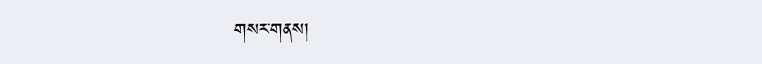གསར་གནས།